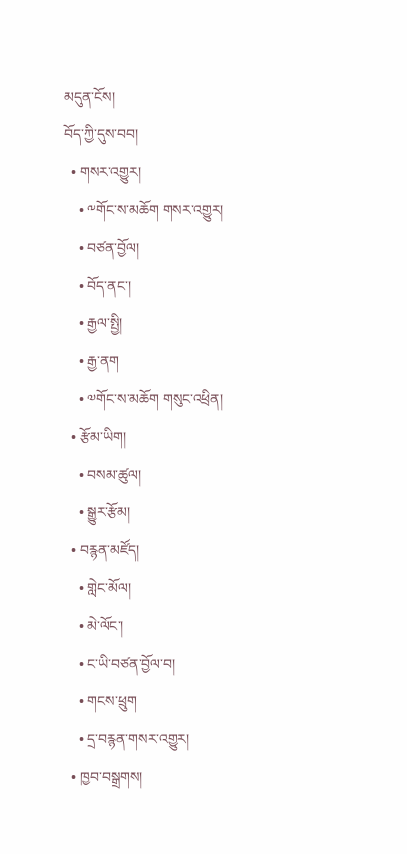མདུན་ངོས།
བོད་ཀྱི་དུས་བབ།
  • གསར་འགྱུར།
    • ༸གོང་ས་མཆོག གསར་འགྱུར།
    • བཙན་བྱོལ།
    • བོད་ནང་།
    • རྒྱལ་སྤྱི།
    • རྒྱ་ནག
    • ༧གོང་ས་མཆོག གསུང་འཕྲིན།
  • རྩོམ་ཡིག།
    • བསམ་ཚུལ།
    • སྒྱུར་རྩོམ།
  • བརྙན་མཛོད།
    • གླེང་མོལ།
    • མེ་ལོང་།
    • ང་ཡི་བཙན་བྱོལ་བ།
    • གངས་ཕྲུག
    • དྲ་བརྙན་གསར་འགྱུར།
  • ཁྱབ་བསྒྲགས།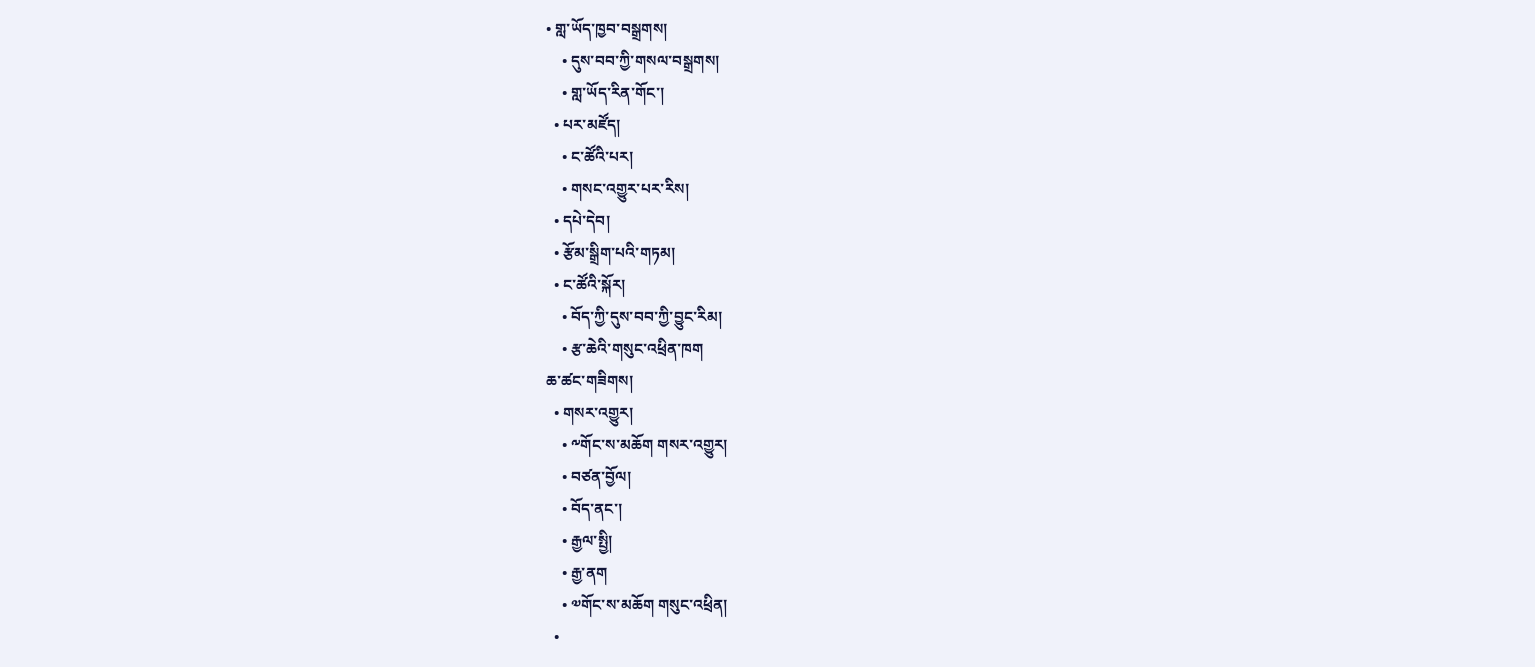• གླ་ཡོད་ཁྱབ་བསྒྲགས།
    • དུས་བབ་ཀྱི་གསལ་བསྒྲགས།
    • གླ་ཡོད་རིན་གོང་།
  • པར་མཛོད།
    • ང་ཚོའི་པར།
    • གསང་འགྱུར་པར་རིས།
  • དཔེ་དེབ།
  • རྩོམ་སྒྲིག་པའི་གཏམ།
  • ང་ཚོའི་སྐོར།
    • བོད་ཀྱི་དུས་བབ་ཀྱི་བྱུང་རིམ།
    • རྩ་ཆེའི་གསུང་འཕྲིན་ཁག
ཆ་ཚང་གཟིགས།
  • གསར་འགྱུར།
    • ༸གོང་ས་མཆོག གསར་འགྱུར།
    • བཙན་བྱོལ།
    • བོད་ནང་།
    • རྒྱལ་སྤྱི།
    • རྒྱ་ནག
    • ༧གོང་ས་མཆོག གསུང་འཕྲིན།
  •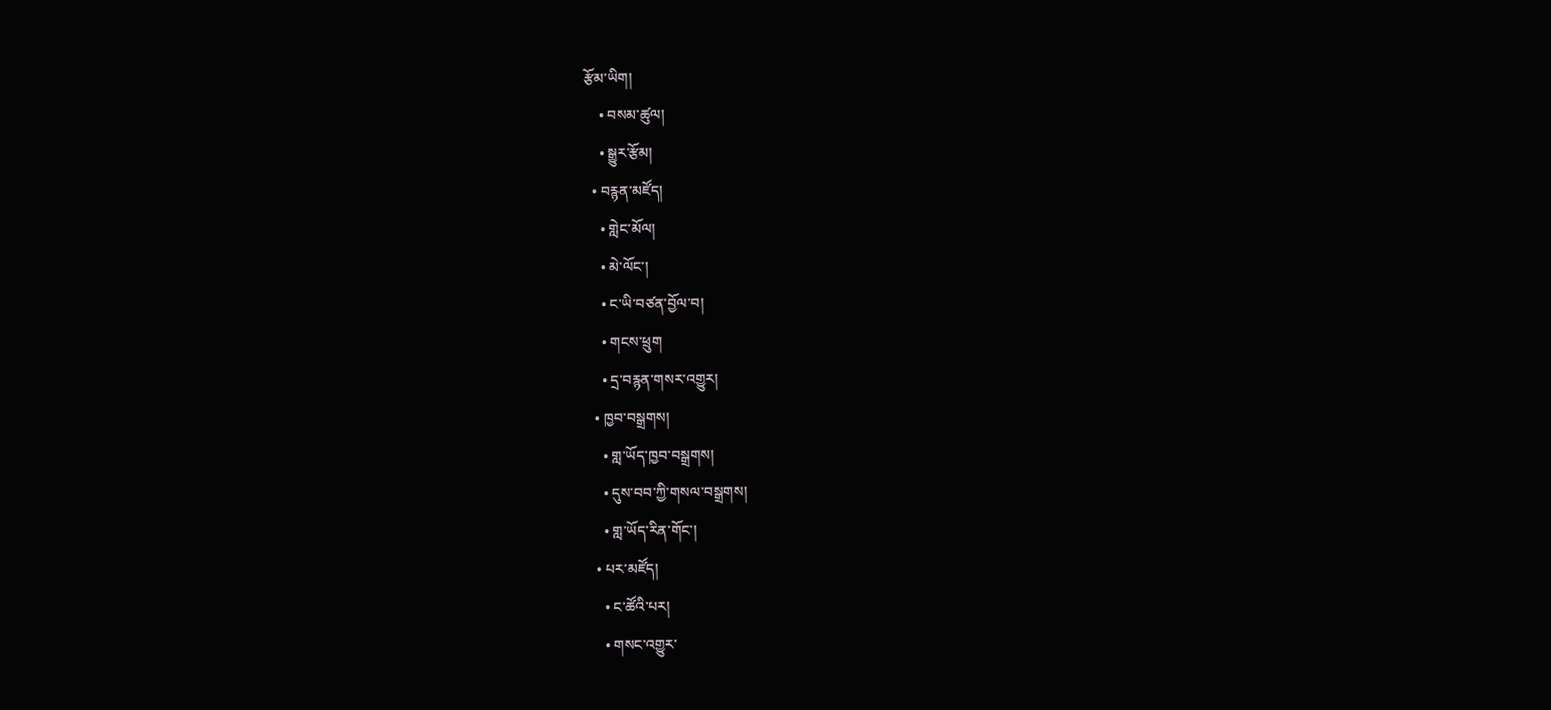རྩོམ་ཡིག།
    • བསམ་ཚུལ།
    • སྒྱུར་རྩོམ།
  • བརྙན་མཛོད།
    • གླེང་མོལ།
    • མེ་ལོང་།
    • ང་ཡི་བཙན་བྱོལ་བ།
    • གངས་ཕྲུག
    • དྲ་བརྙན་གསར་འགྱུར།
  • ཁྱབ་བསྒྲགས།
    • གླ་ཡོད་ཁྱབ་བསྒྲགས།
    • དུས་བབ་ཀྱི་གསལ་བསྒྲགས།
    • གླ་ཡོད་རིན་གོང་།
  • པར་མཛོད།
    • ང་ཚོའི་པར།
    • གསང་འགྱུར་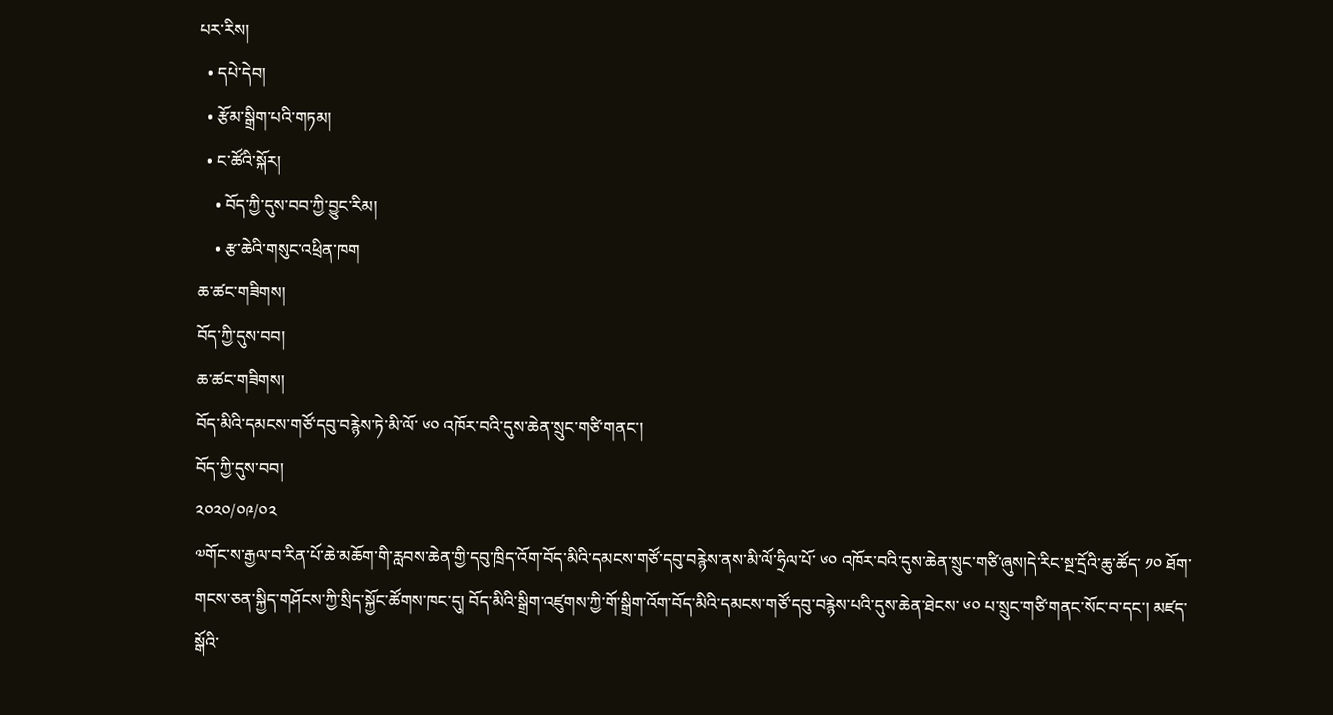པར་རིས།
  • དཔེ་དེབ།
  • རྩོམ་སྒྲིག་པའི་གཏམ།
  • ང་ཚོའི་སྐོར།
    • བོད་ཀྱི་དུས་བབ་ཀྱི་བྱུང་རིམ།
    • རྩ་ཆེའི་གསུང་འཕྲིན་ཁག
ཆ་ཚང་གཟིགས།
བོད་ཀྱི་དུས་བབ།
ཆ་ཚང་གཟིགས།
བོད་མིའི་དམངས་གཙོ་དབུ་བརྙེས་ཏེ་མི་ལོ་ ༦༠ འཁོར་བའི་དུས་ཆེན་སྲུང་གཙི་གནང་།
བོད་ཀྱི་དུས་བབ།
༢༠༢༠/༠༩/༠༢
༧གོང་ས་རྒྱལ་བ་རིན་པོ་ཆེ་མཆོག་གི་རླབས་ཆེན་གྱི་དབུ་ཁྲིད་འོག་བོད་མིའི་དམངས་གཙོ་དབུ་བརྙེས་ནས་མི་ལོ་ཧྲིལ་པོ་ ༦༠ འཁོར་བའི་དུས་ཆེན་སྲུང་གཙི་ཞུས།དེ་རིང་སྔ་དྲོའི་ཆུ་ཚོད་ ༡༠ ཐོག་གངས་ཅན་སྐྱིད་གཤོངས་ཀྱི་སྲིད་སྐྱོང་ཚོགས་ཁང་དུ། བོད་མིའི་སྒྲིག་འཛུགས་ཀྱི་གོ་སྒྲིག་འོག་བོད་མིའི་དམངས་གཙོ་དབུ་བརྙེས་པའི་དུས་ཆེན་ཐེངས་ ༦༠ པ་སྲུང་གཙི་གནང་སོང་བ་དང་། མཛད་སྒོའི་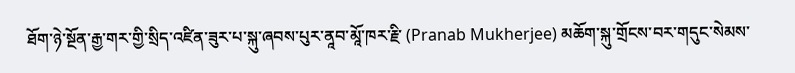ཐོག་ཉེ་སྔོན་རྒྱ་གར་གྱི་སྲིད་འཛིན་ཟུར་པ་སྐུ་ཞབས་པུར་ནཱབ་མཱོ་ཁར་རྗི་ (Pranab Mukherjee) མཆོག་སྐུ་གྲོངས་བར་གདུང་སེམས་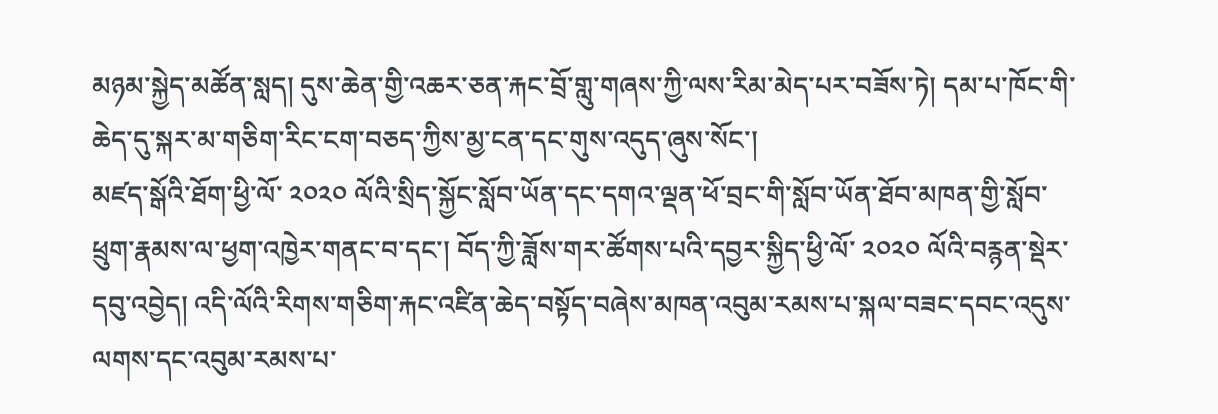མཉམ་སྐྱེད་མཚོན་སླད། དུས་ཆེན་གྱི་འཆར་ཅན་རྐང་བྲོ་གླུ་གཞས་ཀྱི་ལས་རིམ་མེད་པར་བཟོས་ཏེ། དམ་པ་ཁོང་གི་ཆེད་དུ་སྐར་མ་གཅིག་རིང་ངག་བཅད་ཀྱིས་མྱ་ངན་དང་གུས་འདུད་ཞུས་སོང་།
མཛད་སྒོའི་ཐོག་ཕྱི་ལོ་ ༢༠༢༠ ལོའི་སྲིད་སྐྱོང་སློབ་ཡོན་དང་དགའ་ལྡན་ཕོ་བྲང་གི་སློབ་ཡོན་ཐོབ་མཁན་གྱི་སློབ་ཕྲུག་རྣམས་ལ་ཕྱག་འཁྱེར་གནང་བ་དང་། བོད་ཀྱི་ཟློས་གར་ཚོགས་པའི་དབྱར་སྐྱིད་ཕྱི་ལོ་ ༢༠༢༠ ལོའི་བརྙན་སྡེར་དབུ་འབྱེད། འདི་ལོའི་རིགས་གཅིག་རྐང་འཛིན་ཆེད་བསྟོད་བཞེས་མཁན་འབུམ་རམས་པ་སྐལ་བཟང་དབང་འདུས་ལགས་དང་འབུམ་རམས་པ་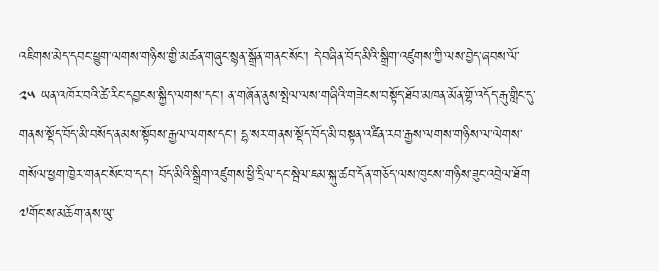འཇིགས་མེད་དབང་ཕྱུག་ལགས་གཉིས་གྱི་མཚན་གཞུང་སྙན་སྒྲོན་གནང་སོང་། དེ་བཞིན་བོད་མིའི་སྒྲིག་འཛུགས་ཀྱི་ལས་བྱེད་ཞབས་ལོ་ ༢༥ ཡན་འཁོར་བའི་ཚེ་རིང་དབྱངས་སྐྱིད་ལགས་དང་། ན་གཞོན་ནུས་སྤེལ་ལས་གཞིའི་གཟེངས་བསྟོད་ཐོབ་མཁན་མོན་གྷོ་འདོད་རྒུ་གླིང་དུ་གནས་སྡོད་བོད་མི་བསོད་ནམས་སྟོབས་རྒྱལ་ལགས་དང་། དྷ་སར་གནས་སྡོད་བོད་མི་བསྟན་འཛིན་རབ་རྒྱས་ལགས་གཉིས་ལ་ལེགས་གསོལ་ཕྱག་ཁྱེར་གནང་སོང་བ་དང་། བོད་མིའི་སྒྲིག་འཛུགས་ཕྱི་དྲིལ་དང་སྦེལ་ཇམ་སྐུ་ཚབ་དོན་གཅོད་ལས་ཁུངས་གཉིས་ཟུང་འབྲེལ་ཐོག ༧གོང་ས་མཆོག་ནས་ཡུ་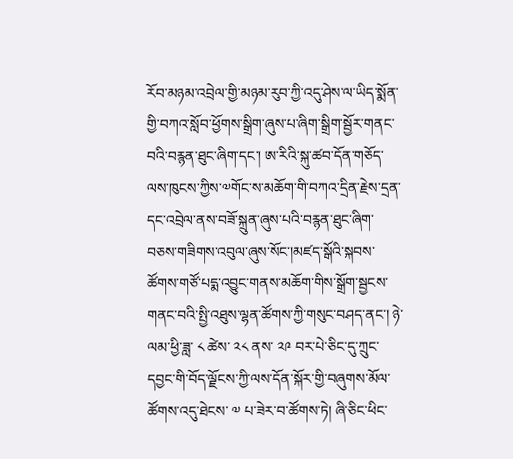རོབ་མཉམ་འབྲེལ་གྱི་མཉམ་རུབ་ཀྱི་འདུ་ཤེས་ལ་ཡིད་སྨོན་གྱི་བཀའ་སློབ་ཕྱོགས་སྒྲིག་ཞུས་པ་ཞིག་སྒྲིག་སྦྱོར་གནང་བའི་བརྙན་ཐུང་ཞིག་དང་། ཨ་རིའི་སྐུ་ཚབ་དོན་གཅོད་ལས་ཁུངས་ཀྱིས་༧གོང་ས་མཆོག་གི་བཀའ་དྲིན་རྗེས་དྲན་དང་འབྲེལ་ནས་བཟོ་སྐྲུན་ཞུས་པའི་བརྙན་ཐུང་ཞིག་བཅས་གཟིགས་འབུལ་ཞུས་སོང་།མཛད་སྒོའི་སྐབས་ཚོགས་གཙོ་པདྨ་འབྱུང་གནས་མཆོག་གིས་སྒྲོག་སྦྱངས་གནང་བའི་སྤྱི་འཐུས་ལྷན་ཚོགས་ཀྱི་གསུང་བཤད་ནང་། ཉེ་ལམ་ཕྱི་ཟླ་ ༨ ཚེས་ ༢༨ ནས་ ༢༩ བར་པེ་ཅིང་དུ་ཀྲུང་དབྱང་གི་བོད་ལྗོངས་ཀྱི་ལས་དོན་སྐོར་གྱི་བཞུགས་མོལ་ཚོགས་འདུ་ཐེངས་ ༧ པ་ཟེར་བ་ཚོགས་ཏེ། ཞི་ཅིང་ཕིང་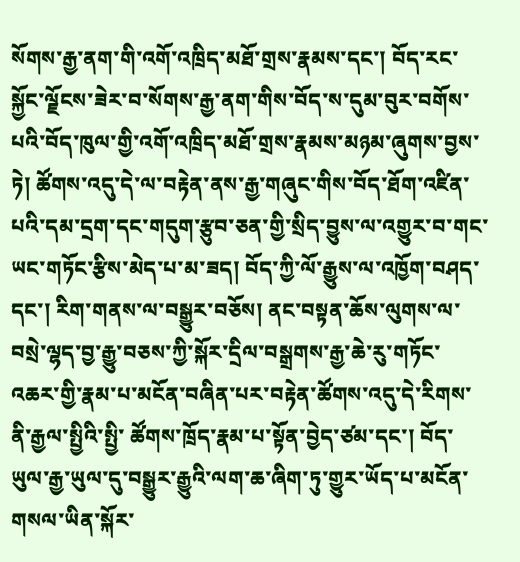སོགས་རྒྱ་ནག་གི་འགོ་འཁྲིད་མཐོ་གྲས་རྣམས་དང་། བོད་རང་སྐྱོང་ལྗོངས་ཟེར་བ་སོགས་རྒྱ་ནག་གིས་བོད་ས་དུམ་བུར་བགོས་པའི་བོད་ཁུལ་གྱི་འགོ་འཁྲིད་མཐོ་གྲས་རྣམས་མཉམ་ཞུགས་བྱས་ཏེ། ཚོགས་འདུ་དེ་ལ་བརྟེན་ནས་རྒྱ་གཞུང་གིས་བོད་ཐོག་འཛིན་པའི་དམ་དྲག་དང་གདུག་རྩུབ་ཅན་གྱི་སྲིད་བྱུས་ལ་འགྱུར་བ་གང་ཡང་གཏོང་རྩིས་མེད་པ་མ་ཟད། བོད་ཀྱི་ལོ་རྒྱུས་ལ་འཁྱོག་བཤད་དང་། རིག་གནས་ལ་བསྒྱུར་བཅོས། ནང་བསྟན་ཆོས་ལུགས་ལ་བསྲེ་ལྷད་བྱ་རྒྱུ་བཅས་ཀྱི་སྐོར་དྲིལ་བསྒྲགས་རྒྱ་ཆེ་རུ་གཏོང་འཆར་གྱི་རྣམ་པ་མངོན་བཞིན་པར་བརྟེན་ཚོགས་འདུ་དེ་རིགས་ནི་རྒྱལ་སྤྱིའི་སྤྱི་ ཚོགས་ཁྲོད་རྣམ་པ་སྟོན་བྱེད་ཙམ་དང་། བོད་ཡུལ་རྒྱ་ཡུལ་དུ་བསྒྱུར་རྒྱུའི་ལག་ཆ་ཞིག་ཏུ་གྱུར་ཡོད་པ་མངོན་གསལ་ཡིན་སྐོར་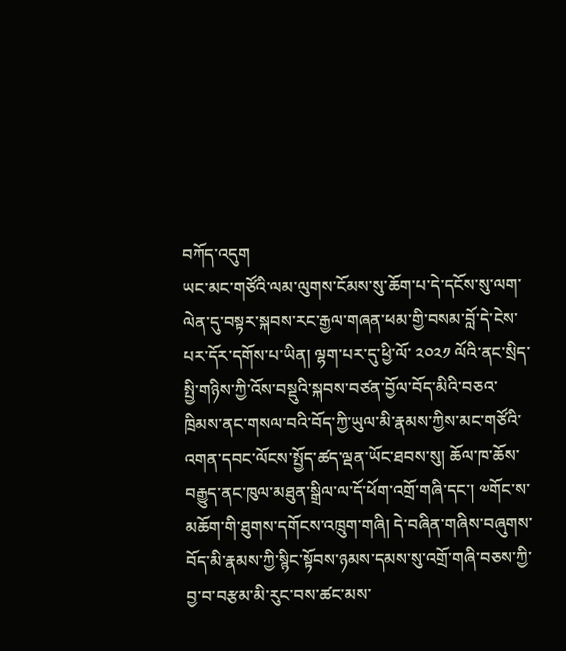བཀོད་འདུག
ཡང་མང་གཙོའི་ལམ་ལུགས་ངོམས་སུ་ཆོག་པ་དེ་དངོས་སུ་ལག་ལེན་དུ་བསྟར་སྐབས་རང་རྒྱལ་གཞན་ཕམ་གྱི་བསམ་བློ་དེ་ངེས་པར་དོར་དགོས་པ་ཡིན། ལྷག་པར་དུ་ཕྱི་ལོ་ ༢༠༢༡ ལོའི་ནང་སྲིད་སྤྱི་གཉིས་ཀྱི་འོས་བསྡུའི་སྐབས་བཙན་བྱོལ་བོད་མིའི་བཅའ་ཁྲིམས་ནང་གསལ་བའི་བོད་ཀྱི་ཡུལ་མི་རྣམས་ཀྱིས་མང་གཙོའི་འགན་དབང་ལོངས་སྤྱོད་ཚད་ལྡན་ཡོང་ཐབས་སུ། ཆོལ་ཁ་ཆོས་བརྒྱུད་ནང་ཁུལ་མཐུན་སྒྲིལ་ལ་དོ་ཕོག་འགྲོ་གཞི་དང་། ༧གོང་ས་མཆོག་གི་ཐུགས་དགོངས་འཁྲུག་གཞི། དེ་བཞིན་གཞིས་བཞུགས་བོད་མི་རྣམས་ཀྱི་སྙིང་སྟོབས་ཉམས་དམས་སུ་འགྲོ་གཞི་བཅས་ཀྱི་བྱ་བ་བརྩམ་མི་རུང་བས་ཚང་མས་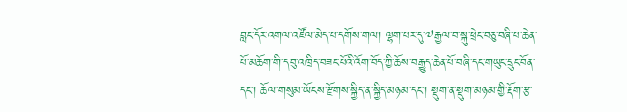བླང་དོར་འགལ་འཛོལ་མེད་པ་དགོས་གལ། ལྷག་པར་དུ་༧རྒྱལ་བ་སྐུ་ཕྲེང་བཅུ་བཞི་པ་ཆེན་པོ་མཆོག་གི་དབུ་འཁྲིད་བཟང་པོའི་འོག་བོད་ཀྱི་ཆོས་བརྒྱུད་ཆེན་པོ་བཞི་དང་གཡུང་དྲུང་བོན་དང་། ཆོལ་གསུམ་ཡོངས་རྫོགས་སྐྱིད་ན་སྐྱིད་མཉམ་དང་། སྡུག་ན་སྡུག་མཉམ་གྱི་རྡོག་རྩ་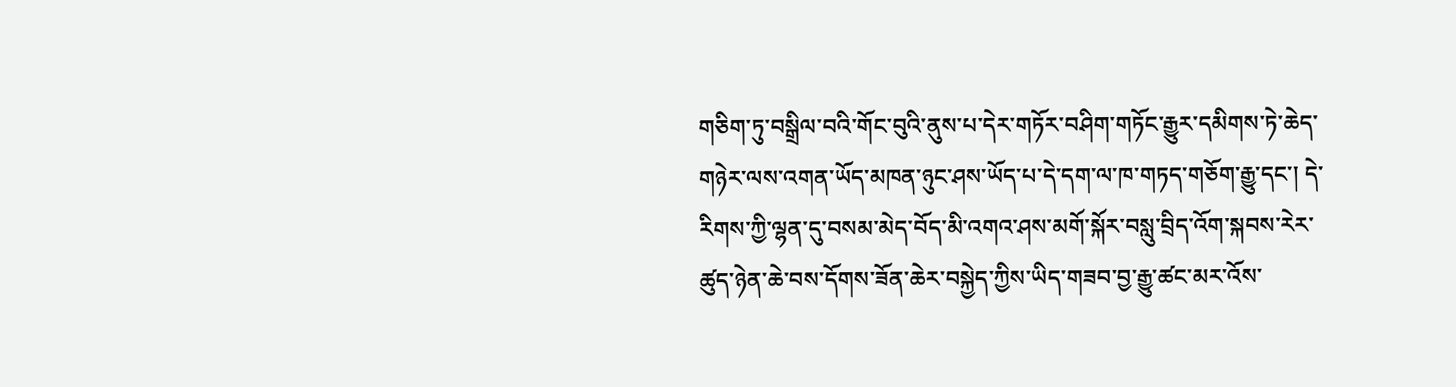གཅིག་ཏུ་བསྒྲིལ་བའི་གོང་བུའི་ནུས་པ་དེར་གཏོར་བཤིག་གཏོང་རྒྱུར་དམིགས་ཏེ་ཆེད་གཉེར་ལས་འགན་ཡོད་མཁན་ཉུང་ཤས་ཡོད་པ་དེ་དག་ལ་ཁ་གཏད་གཅོག་རྒྱུ་དང་། དེ་རིགས་ཀྱི་ལྷན་དུ་བསམ་མེད་བོད་མི་འགའ་ཤས་མགོ་སྐོར་བསླུ་བྲིད་འོག་སྐབས་རེར་ཚུད་ཉེན་ཆེ་བས་དོགས་ཟོན་ཆེར་བསྐྱེད་ཀྱིས་ཡིད་གཟབ་བྱ་རྒྱུ་ཚང་མར་འོས་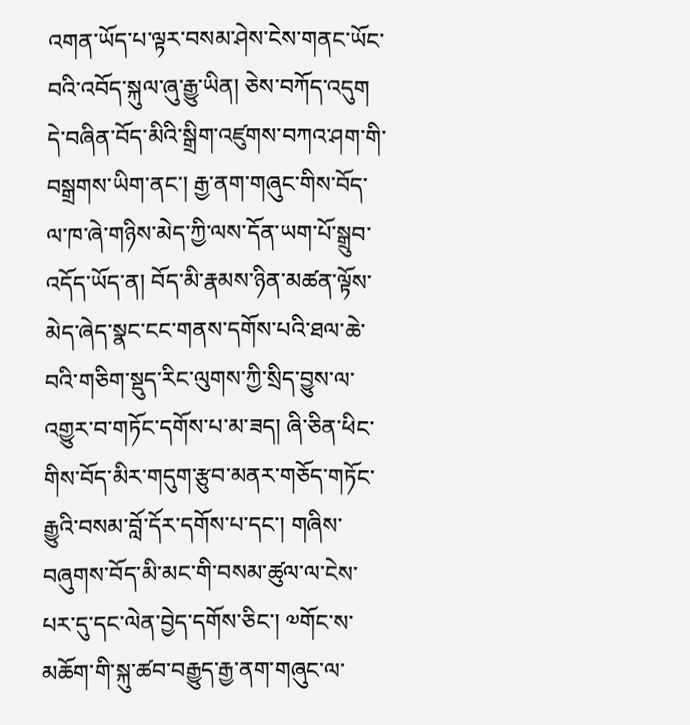འགན་ཡོད་པ་ལྟར་བསམ་ཤེས་ངེས་གནང་ཡོང་བའི་འབོད་སྐུལ་ཞུ་རྒྱུ་ཡིན། ཅེས་བཀོད་འདུག
དེ་བཞིན་བོད་མིའི་སྒྲིག་འཛུགས་བཀའ་ཤག་གི་བསྒྲགས་ཡིག་ནང་། རྒྱ་ནག་གཞུང་གིས་བོད་ལ་ཁ་ཞེ་གཉིས་མེད་ཀྱི་ལས་དོན་ཡག་པོ་སྒྲུབ་འདོད་ཡོད་ན། བོད་མི་རྣམས་ཉིན་མཚན་ལྟོས་མེད་ཞེད་སྣང་ངང་གནས་དགོས་པའི་ཐལ་ཆེ་བའི་གཅིག་སྡུད་རིང་ལུགས་ཀྱི་སྲིད་བྱུས་ལ་འགྱུར་བ་གཏོང་དགོས་པ་མ་ཟད། ཞི་ཅིན་ཕིང་གིས་བོད་མིར་གདུག་རྩུབ་མནར་གཅོད་གཏོང་རྒྱུའི་བསམ་བློ་དོར་དགོས་པ་དང་། གཞིས་བཞུགས་བོད་མི་མང་གི་བསམ་ཚུལ་ལ་ངེས་པར་དུ་དང་ལེན་བྱེད་དགོས་ཅིང་། ༧གོང་ས་མཆོག་གི་སྐུ་ཚབ་བརྒྱུད་རྒྱ་ནག་གཞུང་ལ་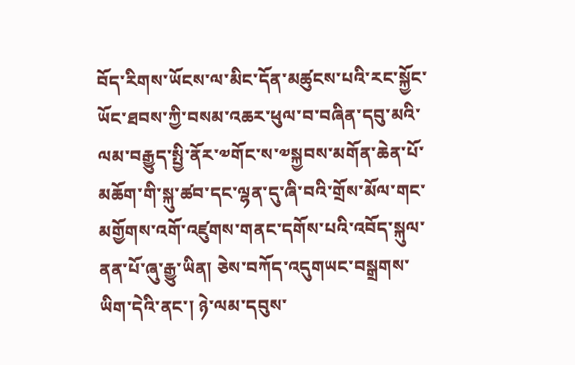བོད་རིགས་ཡོངས་ལ་མིང་དོན་མཚུངས་པའི་རང་སྐྱོང་ཡོང་ཐབས་ཀྱི་བསམ་འཆར་ཕུལ་བ་བཞིན་དབུ་མའི་ལམ་བརྒྱུད་སྤྱི་ནོར་༧གོང་ས་༧སྐྱབས་མགོན་ཆེན་པོ་མཆོག་གི་སྐུ་ཚབ་དང་ལྷན་དུ་ཞི་བའི་གྲོས་མོལ་གང་མགྱོགས་འགོ་འཛུགས་གནང་དགོས་པའི་འབོད་སྐུལ་ནན་པོ་ཞུ་རྒྱུ་ཡིན། ཅེས་བཀོད་འདུགཡང་བསྒྲགས་ཡིག་དེའི་ནང་། ཉེ་ལམ་དབུས་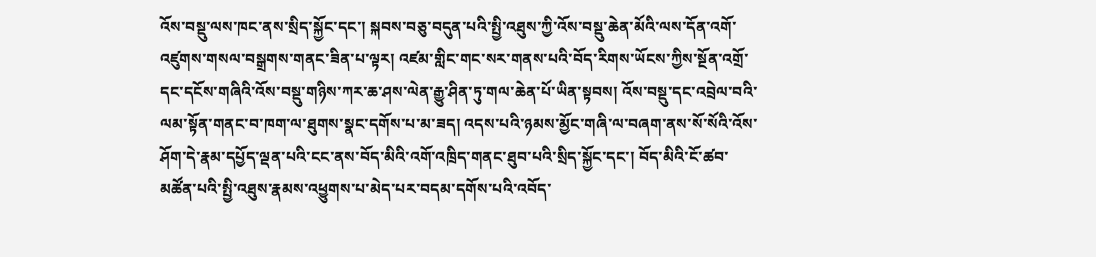འོས་བསྡུ་ལས་ཁང་ནས་སྲིད་སྐྱོང་དང་། སྐབས་བཅུ་བདུན་པའི་སྤྱི་འཐུས་ཀྱི་འོས་བསྡུ་ཆེན་མོའི་ལས་དོན་འགོ་འཛུགས་གསལ་བསྒྲགས་གནང་ཟིན་པ་ལྟར། འཛམ་གླིང་གང་སར་གནས་པའི་བོད་རིགས་ཡོངས་ཀྱིས་སྔོན་འགྲོ་དང་དངོས་གཞིའི་འོས་བསྡུ་གཉིས་ཀར་ཆ་ཤས་ལེན་རྒྱུ་ཤིན་ཏུ་གལ་ཆེན་པོ་ཡིན་སྟབས། འོས་བསྡུ་དང་འབྲེལ་བའི་ལམ་སྟོན་གནང་བ་ཁག་ལ་ཐུགས་སྣང་དགོས་པ་མ་ཟད། འདས་པའི་ཉམས་མྱོང་གཞི་ལ་བཞག་ནས་སོ་སོའི་འོས་ཤོག་དེ་རྣམ་དཔྱོད་ལྡན་པའི་ངང་ནས་བོད་མིའི་འགོ་འཁྲིད་གནང་ཐུབ་པའི་སྲིད་སྐྱོང་དང་། བོད་མིའི་ངོ་ཚབ་མཚོན་པའི་སྤྱི་འཐུས་རྣམས་འཕྱུགས་པ་མེད་པར་བདམ་དགོས་པའི་འབོད་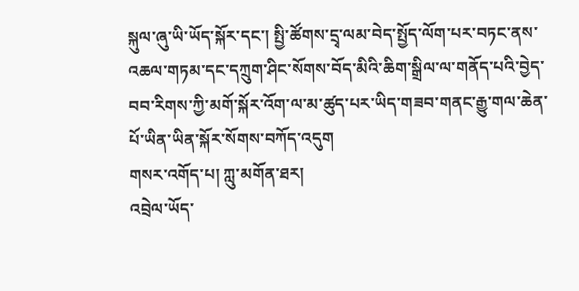སྐུལ་ཞུ་ཡི་ཡོད་སྐོར་དང་། སྤྱི་ཚོགས་དྲྭ་ལམ་བེད་སྤྱོད་ལོག་པར་བཏང་ནས་འཆལ་གཏམ་དང་དཀྲུག་ཤིང་སོགས་བོད་མིའི་ཆིག་སྒྲིལ་ལ་གནོད་པའི་བྱེད་བབ་རིགས་ཀྱི་མགོ་སྐོར་འོག་ལ་མ་ཚུད་པར་ཡིད་གཟབ་གནང་རྒྱུ་གལ་ཆེན་པོ་ཡིན་ཡིན་སྐོར་སོགས་བཀོད་འདུག
གསར་འགོད་པ། ཀླུ་མགོན་ཐར།
འབྲེལ་ཡོད་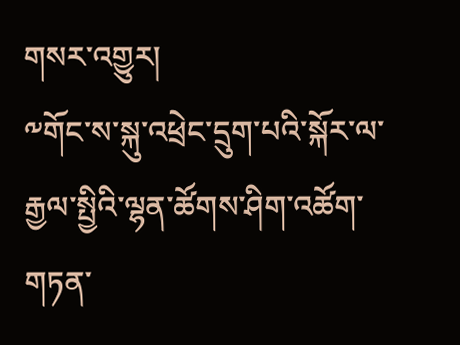གསར་འགྱུར།
༸གོང་ས་སྐུ་འཕྲེང་དྲུག་པའི་སྐོར་ལ་རྒྱལ་སྤྱིའི་ལྷན་ཚོགས་ཤིག་འཚོག་གཏན་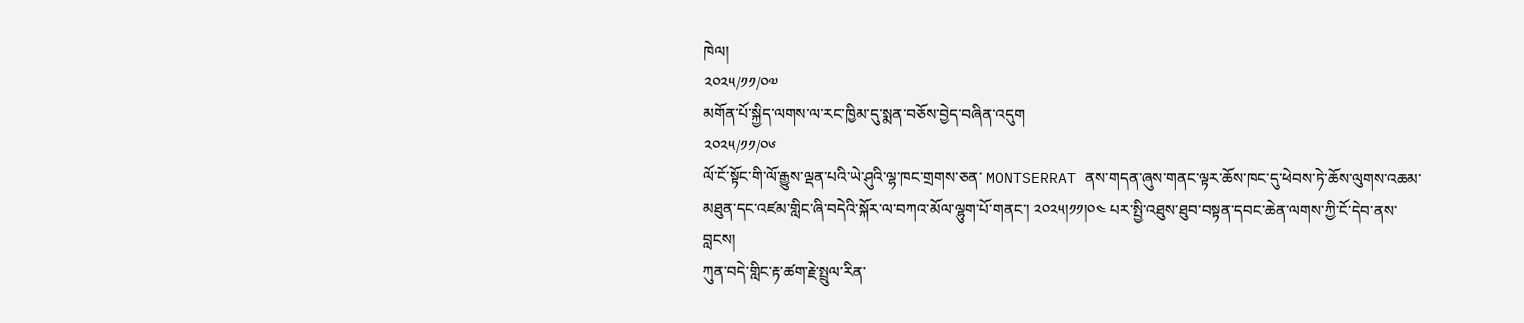ཁེལ།
༢༠༢༥/༡༡/༠༧
མགོན་པོ་སྐྱིད་ལགས་ལ་རང་ཁྱིམ་དུ་སྨན་བཅོས་བྱེད་བཞིན་འདུག
༢༠༢༥/༡༡/༠༦
ལོ་ངོ་སྟོང་གི་ལོ་རྒྱུས་ལྡན་པའི་ཡེ་ཤུའི་ལྷ་ཁང་གྲགས་ཅན་ MONTSERRAT ནས་གདན་ཞུས་གནང་ལྟར་ཆོས་ཁང་དུ་ཕེབས་ཏེ་ཆོས་ལུགས་འཆམ་མཐུན་དང་འཛམ་གླིང་ཞི་བདེའི་སྐོར་ལ་བཀའ་མོལ་ལྷུག་པོ་གནང་། ༢༠༢༥།༡༡།༠༤ པར་སྤྱི་འཐུས་ཐུབ་བསྟན་དབང་ཆེན་ལགས་ཀྱི་ངོ་དེབ་ནས་བླངས།
ཀུན་བདེ་གླིང་རྟ་ཚག་རྗེ་སྤྲུལ་རིན་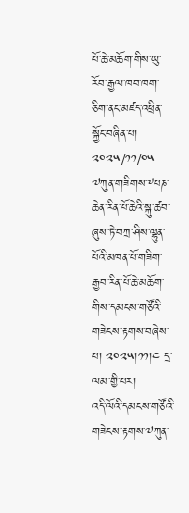པོ་ཆེ་མཆོག་གིས་ཡུ་རོབ་རྒྱལ་ཁབ་ཁག་ཅིག་ནང་མཛད་འཕྲིན་སྐྱོང་བཞིན་པ།
༢༠༢༥/༡༡/༠༥
༧ཀུན་གཟིགས་༸པཎ་ཆེན་རིན་པོ་ཆེའི་སྐུ་ཚབ་ཞུས་ཏེ་བཀྲ་ཤིས་ལྷུན་པོའི་མཁན་པོ་གཟིག་རྒྱབ་རིན་པོ་ཆེ་མཆོག་གིས་དམངས་གཙོའི་གཟེངས་རྟགས་བཞེས་པ། ༢༠༢༥།༡༡།༤ དྲ་ལམ་གྱི་པར།
འདི་ལོའི་དམངས་གཙོའི་གཟེངས་རྟགས་༧ཀུན་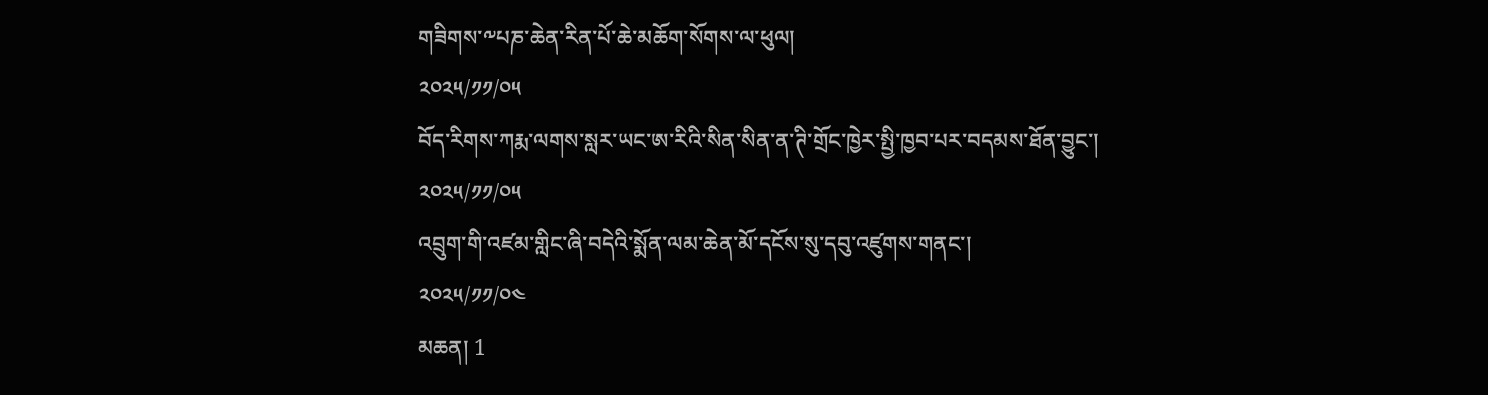གཟིགས་༸པཎ་ཆེན་རིན་པོ་ཆེ་མཆོག་སོགས་ལ་ཕུལ།
༢༠༢༥/༡༡/༠༥
བོད་རིགས་ཀརྨ་ལགས་སླར་ཡང་ཨ་རིའི་སིན་སིན་ན་ཊི་གྲོང་ཁྱེར་སྤྱི་ཁྱབ་པར་བདམས་ཐོན་བྱུང་།
༢༠༢༥/༡༡/༠༥
འབྲུག་གི་འཛམ་གླིང་ཞི་བདེའི་སྨོན་ལམ་ཆེན་མོ་དངོས་སུ་དབུ་འཛུགས་གནང་།
༢༠༢༥/༡༡/༠༤
མཆན། 1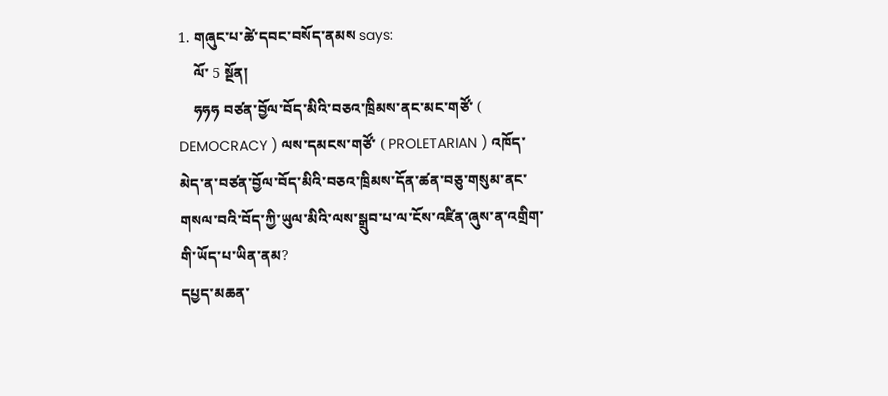1. གཞུང་པ་ཚེ་དབང་བསོད་ནམས says:
    ལོ་ 5 སྔོན།
    ཧཧཧ བཙན་བྱོལ་བོད་མིའི་བཅའ་ཁྲིམས་ནང་མང་གཙོ་ ( DEMOCRACY ) ལས་དམངས་གཙོ་ ( PROLETARIAN ) འཁོད་མེད་ན་བཙན་བྱོལ་བོད་མིའི་བཅའ་ཁྲིམས་དོན་ཚན་བཅུ་གསུམ་ནང་གསལ་བའི་བོད་ཀྱི་ཡུལ་མིའི་ལས་སྒྲུབ་པ་ལ་ངོས་འཛིན་ཞུས་ན་འགྲིག་གི་ཡོད་པ་ཡིན་ནམ?
དཔྱད་མཆན་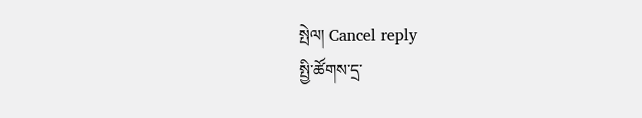སྤེལ། Cancel reply
སྤྱི་ཚོགས་དྲ་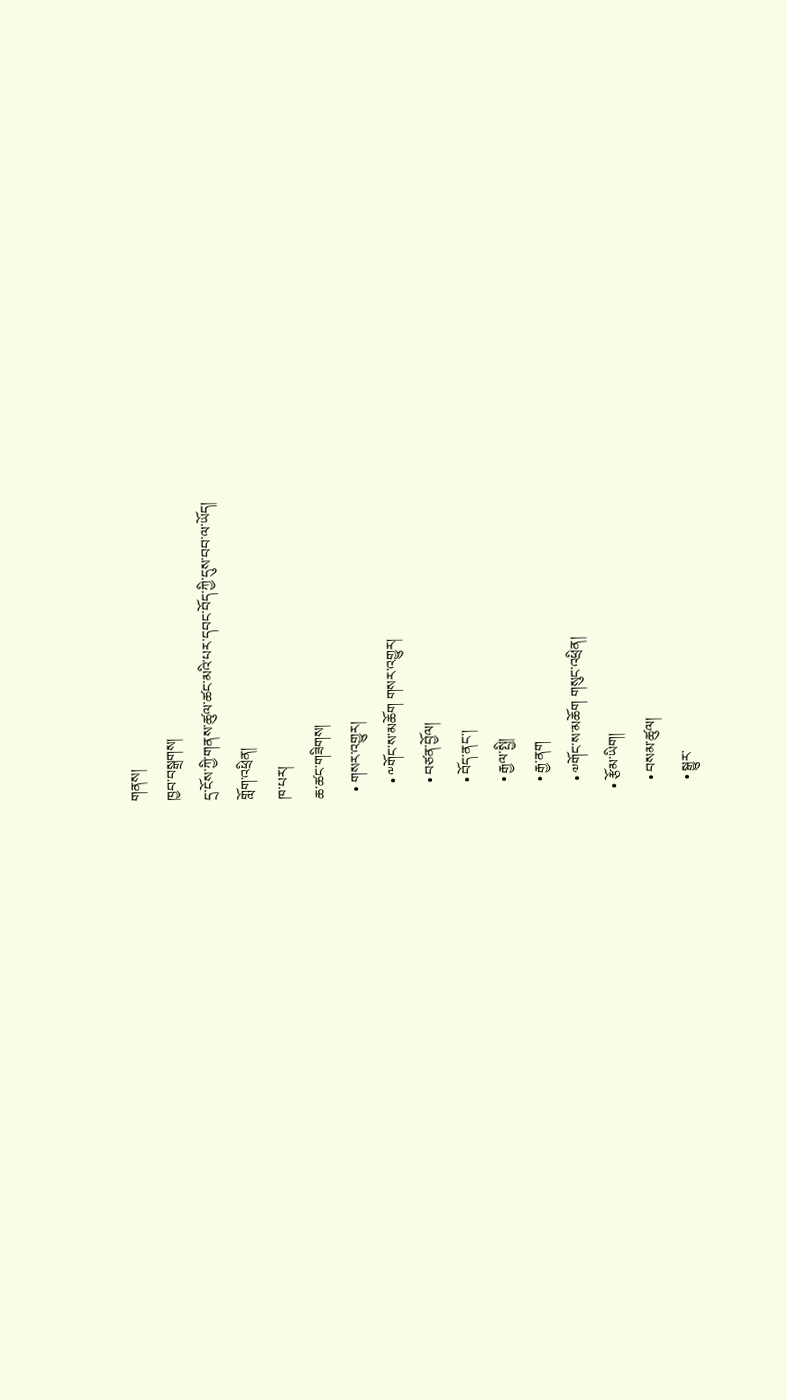གནས།
ཁྱབ་བསྒྲགས།
དྲ་ངོས་ཀྱི་གནས་ཚུལ་ཚང་མའི་པར་དབང་བོད་ཀྱི་དུས་བབ་ལ་ཡོད།
གློག་འཕྲིན།
ཁ་པར།
ཆ་ཚང་གཟིགས།
  • གསར་འགྱུར།
    • ༸གོང་ས་མཆོག གསར་འགྱུར།
    • བཙན་བྱོལ།
    • བོད་ནང་།
    • རྒྱལ་སྤྱི།
    • རྒྱ་ནག
    • ༧གོང་ས་མཆོག གསུང་འཕྲིན།
  • རྩོམ་ཡིག།
    • བསམ་ཚུལ།
    • སྒྱུར་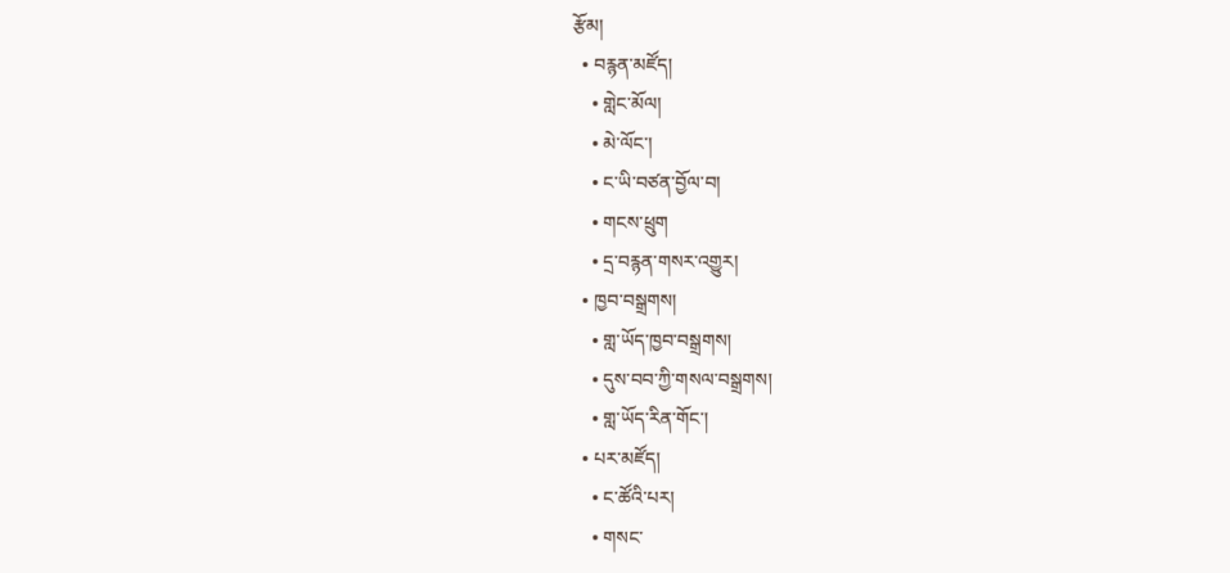རྩོམ།
  • བརྙན་མཛོད།
    • གླེང་མོལ།
    • མེ་ལོང་།
    • ང་ཡི་བཙན་བྱོལ་བ།
    • གངས་ཕྲུག
    • དྲ་བརྙན་གསར་འགྱུར།
  • ཁྱབ་བསྒྲགས།
    • གླ་ཡོད་ཁྱབ་བསྒྲགས།
    • དུས་བབ་ཀྱི་གསལ་བསྒྲགས།
    • གླ་ཡོད་རིན་གོང་།
  • པར་མཛོད།
    • ང་ཚོའི་པར།
    • གསང་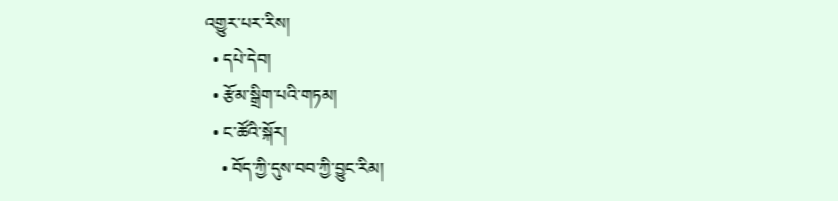འགྱུར་པར་རིས།
  • དཔེ་དེབ།
  • རྩོམ་སྒྲིག་པའི་གཏམ།
  • ང་ཚོའི་སྐོར།
    • བོད་ཀྱི་དུས་བབ་ཀྱི་བྱུང་རིམ།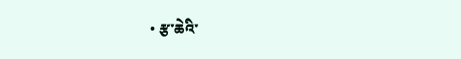• རྩ་ཆེའི་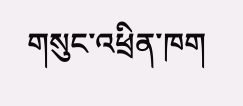གསུང་འཕྲིན་ཁག